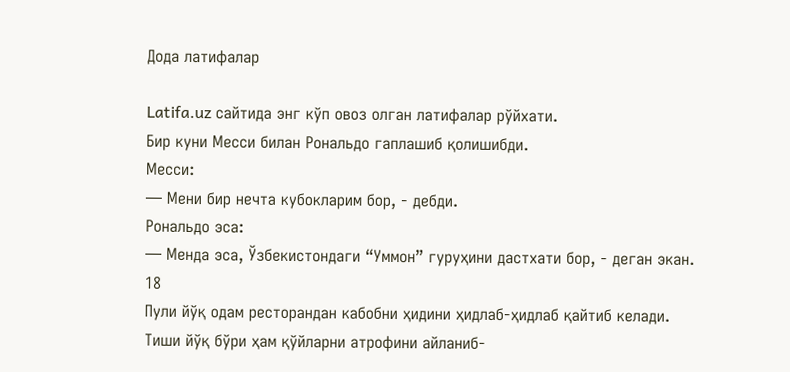Дода латифалар

Latifa.uz сайтида энг кўп овоз олган латифалар рўйхати.
Бир куни Месси билан Рональдо гаплашиб қолишибди.
Месси:
— Мени бир нечта кубокларим бор, - дебди.
Рональдо эса:
— Менда эса, Ўзбекистондаги “Уммон” гуруҳини дастхати бор, - деган экан.
18
Пули йўқ одам ресторандан кабобни ҳидини ҳидлаб-ҳидлаб қайтиб келади.
Тиши йўқ бўри ҳам қўйларни атрофини айланиб-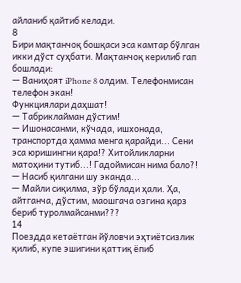айланиб қайтиб келади.
8
Бири мақтанчоқ бошқаси эса камтар бўлган икки дўст суҳбати. Мақтанчоқ керилиб гап бошлади:
— Ваниҳоят iPhone 8 олдим. Телефонмисан телефон экан!
Функциялари даҳшат!
— Табриклайман дўстим!
— Ишонасанми, кўчада, ишхонада, транспортда ҳамма менга қарайди... Сени эса юришингни қара!? Хитойликларни матоҳини тутиб...! Гадоймисан нима бало?!
— Насиб қилгани шу эканда...
— Майли сиқилма, зўр бўлади ҳали. Ҳа, айтганча, дўстим, маошгача озгина қарз бериб туролмайсанми???
14
Поездда кетаётган йўловчи эҳтиётсизлик қилиб, купе эшигини қаттиқ ёпиб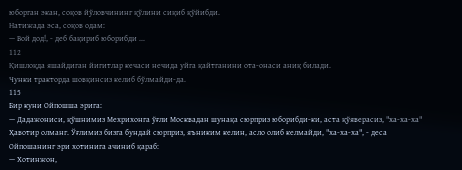юборган экан, соқов йўловчининг қўлини сиқиб қўйибди.
Натижада эса, соқов одам:
— Вой дод!, - деб бақириб юборибди ...
112
Қишлоқда яшайдиган йигитлар кечаси нечида уйга қайтганини ота-онаси аниқ билади.
Чунки тракторда шовқинсиз келиб бўлмайди-да.
115
Бир куни Ойпошша эрига:
— Дадажониси, қўшнимиз Мехрихонга ўғли Москвадан шунақа сюрприз юборибди-ки, аста қўяверасиз, "ха-ха-ха" Ҳавотир олманг. Ўғлимиз бизга бундай сюрприз, яъниким келин, асло олиб келмайди, "ха-ха-ха", - деса
Ойпошанинг эри хотинига ачиниб қараб:
— Хотинжон,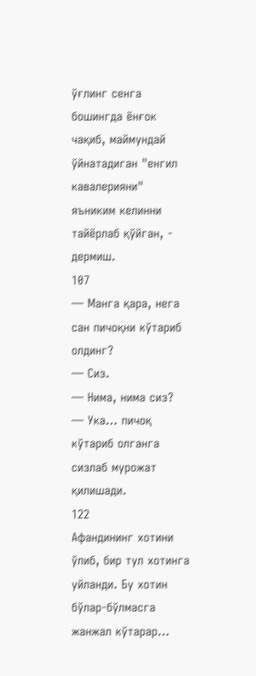ўғлинг сенга бошингда ёнғок чақиб, маймундай ўйнатадиган "енгил кавалерияни" яъниким келинни тайёрлаб қўйган, - дермиш.
107
— Манга қара, нега сан пичоқни кўтариб олдинг?
— Сиз.
— Нима, нима сиз?
— Ука... пичоқ кўтариб олганга сизлаб мурожат қилишади.
122
Афандининг хотини ўлиб, бир тул хотинга уйланди. Бу хотин бўлар-бўлмасга жанжал кўтарар...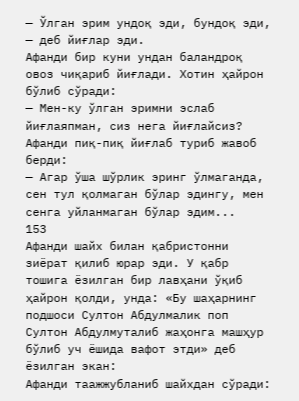— Ўлган эрим ундоқ эди, бундоқ эди, — деб йиғлар эди.
Афанди бир куни ундан баландроқ овоз чиқариб йиғлади. Хотин ҳайрон бўлиб сўради:
— Мен-ку ўлган эримни эслаб йиғлаяпман, сиз нега йиғлайсиз?
Афанди пиқ-пиқ йиғлаб туриб жавоб берди:
— Агар ўша шўрлик эринг ўлмаганда, сен тул қолмаган бўлар эдингу, мен сенга уйланмаган бўлар эдим...
153
Афанди шайх билан қабристонни зиёрат қилиб юрар эди. У қабр тошига ёзилган бир лавҳани ўқиб ҳайрон қолди, унда: «Бу шаҳарнинг подшоси Султон Абдулмалик поп Султон Абдулмуталиб жаҳонга машҳур бўлиб уч ёшида вафот этди» деб ёзилган экан:
Афанди таажжубланиб шайхдан сўради: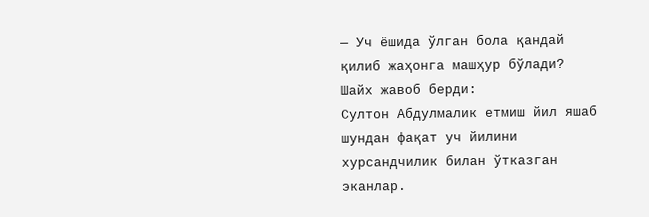— Уч ёшида ўлган бола қандай қилиб жаҳонга машҳур бўлади?
Шайх жавоб берди:
Султон Абдулмалик етмиш йил яшаб шундан фақат уч йилини хурсандчилик билан ўтказган эканлар.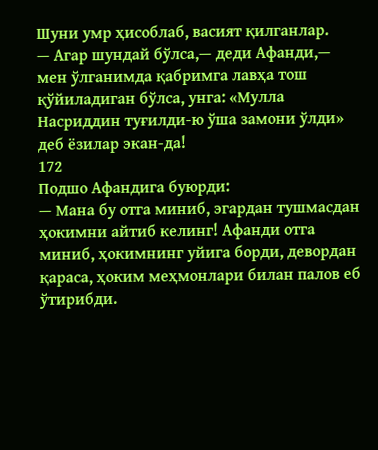Шуни умр ҳисоблаб, васият қилганлар.
— Агар шундай бўлса,— деди Афанди,— мен ўлганимда қабримга лавҳа тош қўйиладиган бўлса, унга: «Мулла Насриддин туғилди-ю ўша замони ўлди» деб ёзилар экан-да!
172
Подшо Афандига буюрди:
— Мана бу отга миниб, эгардан тушмасдан ҳокимни айтиб келинг! Афанди отга миниб, ҳокимнинг уйига борди, девордан қараса, ҳоким меҳмонлари билан палов еб ўтирибди.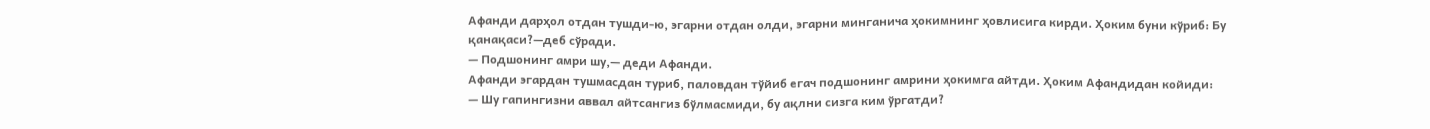Афанди дарҳол отдан тушди-ю, эгарни отдан олди, эгарни минганича ҳокимнинг ҳовлисига кирди. Ҳоким буни кўриб: Бу қанақаси?—деб сўради.
— Подшонинг амри шу,— деди Афанди.
Афанди эгардан тушмасдан туриб, паловдан тўйиб егач подшонинг амрини ҳокимга айтди. Ҳоким Афандидан койиди:
— Шу гапингизни аввал айтсангиз бўлмасмиди, бу ақлни сизга ким ўргатди?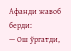Афанди жавоб берди:
— Ош ўргатди,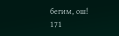бегим, ош!
171